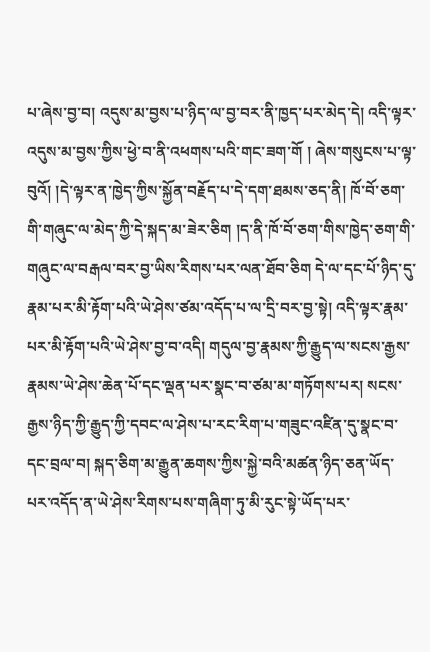པ་ཞེས་བྱ་བ། འདུས་མ་བྱས་པ་ཉིད་ལ་བྱ་བར་ནི་ཁྱད་པར་མེད་དེ། འདི་ལྟར་འདུས་མ་བྱས་ཀྱིས་ཕྱེ་བ་ནི་འཕགས་པའི་གང་ཟག་གོ ། ཞེས་གསུངས་པ་ལྟ་བུའོ། །དེ་ལྟར་ན་ཁྱེད་ཀྱིས་སྐྱོན་བརྗོད་པ་དེ་དག་ཐམས་ཅད་ནི། ཁོ་བོ་ཅག་གི་གཞུང་ལ་མེད་ཀྱི་དེ་སྐད་མ་ཟེར་ཅིག །ད་ནི་ཁོ་བོ་ཅག་གིས་ཁྱེད་ཅག་གི་གཞུང་ལ་བརྒལ་བར་བྱ་ཡིས་རིགས་པར་ལན་ཐོབ་ཅིག དེ་ལ་དང་པོ་ཉིད་དུ་རྣམ་པར་མི་རྟོག་པའི་ཡེ་ཤེས་ཙམ་འདོད་པ་ལ་དྲི་བར་བྱ་སྟེ། འདི་ལྟར་རྣམ་པར་མི་རྟོག་པའི་ཡེ་ཤེས་བྱ་བ་འདི། གདུལ་བྱ་རྣམས་ཀྱི་རྒྱུད་ལ་སངས་རྒྱས་རྣམས་ཡེ་ཤེས་ཆེན་པོ་དང་ལྡན་པར་སྣང་བ་ཙམ་མ་གཏོགས་པར། སངས་རྒྱས་ཉིད་ཀྱི་རྒྱུད་ཀྱི་དབང་ལ་ཤེས་པ་རང་རིག་པ་གཟུང་འཛིན་དུ་སྣང་བ་དང་བྲལ་བ། སྐད་ཅིག་མ་རྒྱུན་ཆགས་ཀྱིས་སྐྱེ་བའི་མཚན་ཉིད་ཅན་ཡོད་པར་འདོད་ན་ཡེ་ཤེས་རིགས་པས་གཞིག་ཏུ་མི་རུང་སྟེ་ཡོད་པར་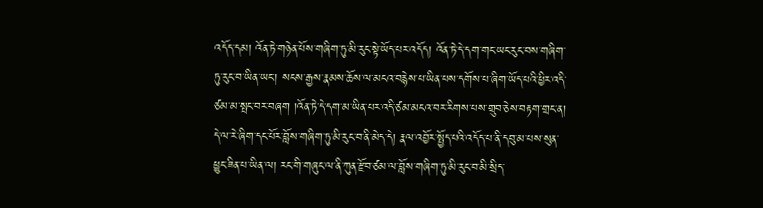འདོད་དམ། འོན་ཏེ་གཉེན་པོས་གཞིག་ཏུ་མི་རུང་སྟེ་ཡོད་པར་འདོད། འོན་ཏེ་དེ་དག་གང་ཡང་རུང་བས་གཞིག་ཏུ་རུང་བ་ཡིན་ཡང་། སངས་རྒྱས་རྣམས་ཆོས་ལ་མངའ་བརྙེས་པ་ཡིན་པས་དགོས་པ་ཞིག་ཡོད་པའི་ཕྱིར་འདི་ཙམ་མ་སྤང་བར་བཞག །འོན་ཏེ་དེ་དག་མ་ཡིན་པར་འདི་ཙམ་མངའ་བར་རིགས་པས་གྲུབ་ཅེས་བརྟག་གྲང་ན། དེ་ལ་རེ་ཞིག་དང་པོར་བློས་གཞིག་ཏུ་མི་རུང་བ་ནི་མེད་དེ། རྣལ་འབྱོར་སྤྱོད་པའི་འདོད་པ་ནི་དབུ་མ་པས་སུན་ཕྱུང་ཟིན་པ་ཡིན་ལ། རང་གི་གཞུང་ལ་ནི་ཀུན་རྫོབ་ཙམ་ལ་བློས་གཞིག་ཏུ་མི་རུང་བ་མི་སྲིད་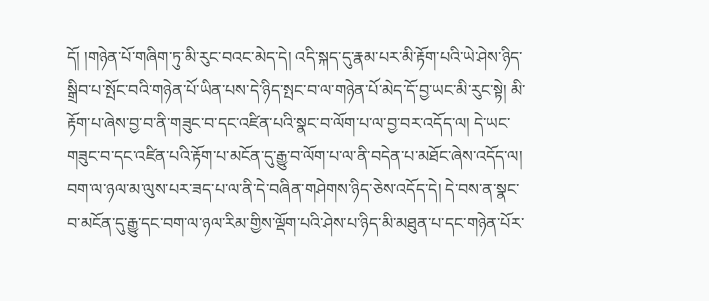དོ། །གཉེན་པོ་གཞིག་ཏུ་མི་རུང་བའང་མེད་དེ། འདི་སྐད་དུ་རྣམ་པར་མི་རྟོག་པའི་ཡེ་ཤེས་ཉིད་སྒྲིབ་པ་སྤོང་བའི་གཉེན་པོ་ཡིན་པས་དེ་ཉིད་སྤང་བ་ལ་གཉེན་པོ་མེད་དོ་བྱ་ཡང་མི་རུང་སྟེ། མི་རྟོག་པ་ཞེས་བྱ་བ་ནི་གཟུང་བ་དང་འཛིན་པའི་སྣང་བ་ལོག་པ་ལ་བྱ་བར་འདོད་ལ། དེ་ཡང་གཟུང་བ་དང་འཛིན་པའི་རྟོག་པ་མངོན་དུ་རྒྱུ་བ་ལོག་པ་ལ་ནི་བདེན་པ་མཐོང་ཞེས་འདོད་ལ། བག་ལ་ཉལ་མ་ལུས་པར་ཟད་པ་ལ་ནི་དེ་བཞིན་གཤེགས་ཉིད་ཅེས་འདོད་དེ། དེ་བས་ན་སྣང་བ་མངོན་དུ་རྒྱུ་དང་བག་ལ་ཉལ་རིམ་གྱིས་ལྡོག་པའི་ཤེས་པ་ཉིད་མི་མཐུན་པ་དང་གཉེན་པོར་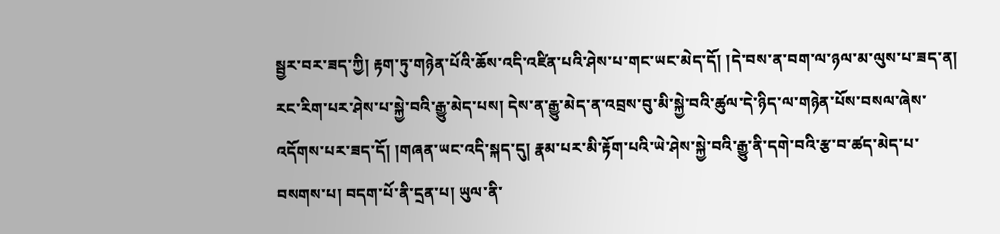སྦྱར་བར་ཟད་ཀྱི། རྟག་ཏུ་གཉེན་པོའི་ཆོས་འདི་འཛིན་པའི་ཤེས་པ་གང་ཡང་མེད་དོ། །དེ་བས་ན་བག་ལ་ཉལ་མ་ལུས་པ་ཟད་ན། རང་རིག་པར་ཤེས་པ་སྐྱེ་བའི་རྒྱུ་མེད་པས། དེས་ན་རྒྱུ་མེད་ན་འབྲས་བུ་མི་སྐྱེ་བའི་ཚུལ་དེ་ཉིད་ལ་གཉེན་པོས་བསལ་ཞེས་འདོགས་པར་ཟད་དོ། །གཞན་ཡང་འདི་སྐད་དུ། རྣམ་པར་མི་རྟོག་པའི་ཡེ་ཤེས་སྐྱེ་བའི་རྒྱུ་ནི་དགེ་བའི་རྩ་བ་ཚད་མེད་པ་བསགས་པ། བདག་པོ་ནི་དྲན་པ། ཡུལ་ནི་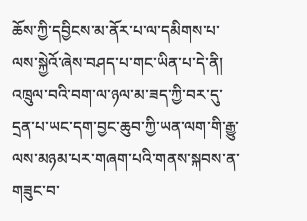ཆོས་ཀྱི་དབྱིངས་མ་ནོར་པ་ལ་དམིགས་པ་ལས་སྐྱེའོ་ཞེས་བཤད་པ་གང་ཡིན་པ་དེ་ནི། འཁྲུལ་བའི་བག་ལ་ཉལ་མ་ཟད་ཀྱི་བར་དུ་དྲན་པ་ཡང་དག་བྱང་ཆུབ་ཀྱི་ཡན་ལག་གི་རྒྱུ་ལས་མཉམ་པར་གཞག་པའི་གནས་སྐབས་ན་གཟུང་བ་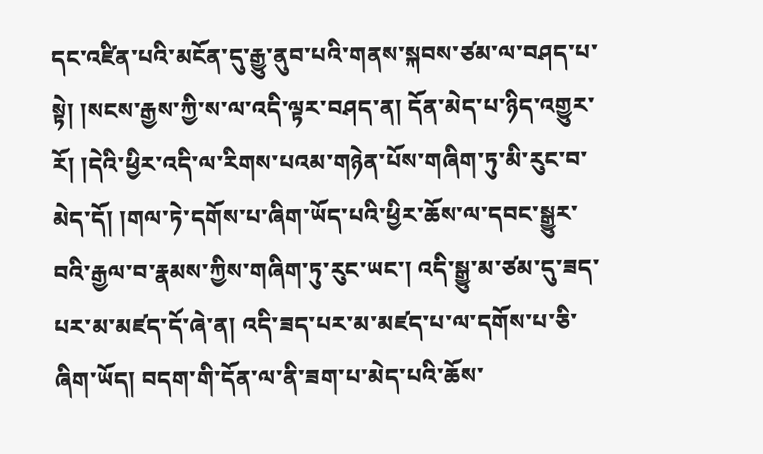དང་འཛིན་པའི་མངོན་དུ་རྒྱུ་ནུབ་པའི་གནས་སྐབས་ཙམ་ལ་བཤད་པ་སྟེ། །སངས་རྒྱས་ཀྱི་ས་ལ་འདི་ལྟར་བཤད་ན། དོན་མེད་པ་ཉིད་འགྱུར་རོ། །དེའི་ཕྱིར་འདི་ལ་རིགས་པའམ་གཉེན་པོས་གཞིག་ཏུ་མི་རུང་བ་མེད་དོ། །གལ་ཏེ་དགོས་པ་ཞིག་ཡོད་པའི་ཕྱིར་ཆོས་ལ་དབང་སྒྱུར་བའི་རྒྱལ་བ་རྣམས་ཀྱིས་གཞིག་ཏུ་རུང་ཡང་། འདི་སྒྱུ་མ་ཙམ་དུ་ཟད་པར་མ་མཛད་དོ་ཞེ་ན། འདི་ཟད་པར་མ་མཛད་པ་ལ་དགོས་པ་ཅི་ཞིག་ཡོད། བདག་གི་དོན་ལ་ནི་ཟག་པ་མེད་པའི་ཆོས་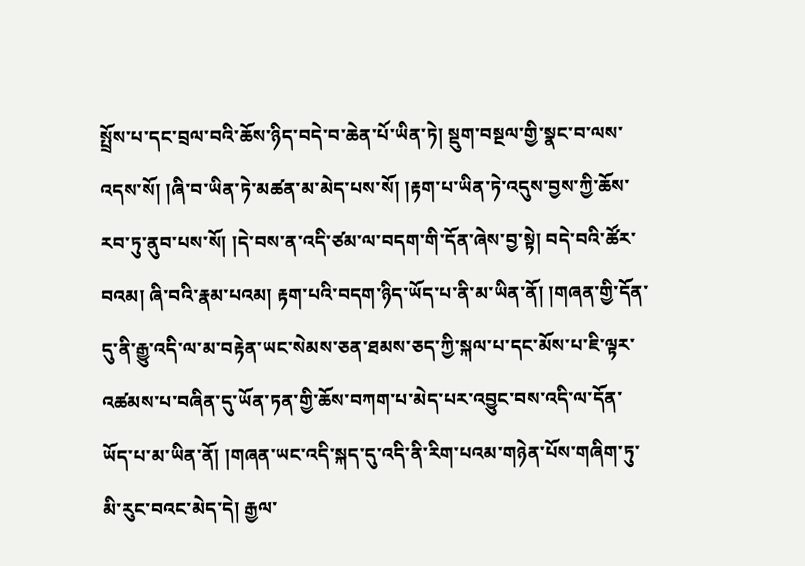སྤྲོས་པ་དང་བྲལ་བའི་ཆོས་ཉིད་བདེ་བ་ཆེན་པོ་ཡིན་ཏེ། སྡུག་བསྔལ་གྱི་སྣང་བ་ལས་འདས་སོ། །ཞི་བ་ཡིན་ཏེ་མཚན་མ་མེད་པས་སོ། །རྟག་པ་ཡིན་ཏེ་འདུས་བྱས་ཀྱི་ཆོས་རབ་ཏུ་ནུབ་པས་སོ། །དེ་བས་ན་འདི་ཙམ་ལ་བདག་གི་དོན་ཞེས་བྱ་སྟེ། བདེ་བའི་ཚོར་བའམ། ཞི་བའི་རྣམ་པའམ། རྟག་པའི་བདག་ཉིད་ཡོད་པ་ནི་མ་ཡིན་ནོ། །གཞན་གྱི་དོན་དུ་ནི་རྒྱུ་འདི་ལ་མ་བརྟེན་ཡང་སེམས་ཅན་ཐམས་ཅད་ཀྱི་སྐལ་པ་དང་མོས་པ་ཇི་ལྟར་འཚམས་པ་བཞིན་དུ་ཡོན་ཏན་གྱི་ཆོས་བཀག་པ་མེད་པར་འབྱུང་བས་འདི་ལ་དོན་ཡོད་པ་མ་ཡིན་ནོ། །གཞན་ཡང་འདི་སྐད་དུ་འདི་ནི་རིག་པའམ་གཉེན་པོས་གཞིག་ཏུ་མི་རུང་བའང་མེད་དེ། རྒྱལ་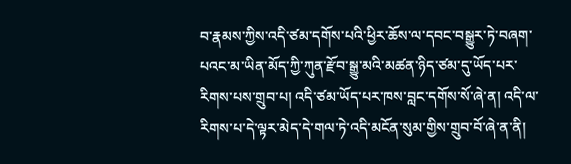བ་རྣམས་ཀྱིས་འདི་ཙམ་དགོས་པའི་ཕྱིར་ཆོས་ལ་དབང་བསྒྱུར་ཏེ་བཞག་པའང་མ་ཡིན་མོད་ཀྱི་ཀུན་རྫོབ་སྒྱུ་མའི་མཚན་ཉིད་ཙམ་དུ་ཡོད་པར་རིགས་པས་གྲུབ་པ། འདི་ཙམ་ཡོད་པར་ཁས་བླང་དགོས་སོ་ཞེ་ན། འདི་ལ་རིགས་པ་དེ་ལྟར་མེད་དེ་གལ་ཏེ་འདི་མངོན་སུམ་གྱིས་གྲུབ་བོ་ཞེ་ན་ནི།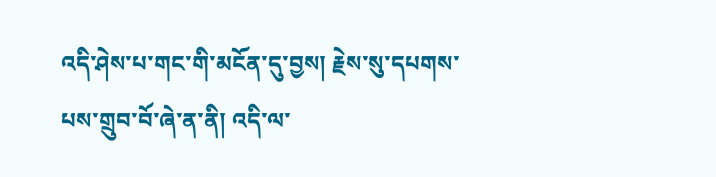འདི་ཤེས་པ་གང་གི་མངོན་དུ་བྱས། རྗེས་སུ་དཔགས་པས་གྲུབ་བོ་ཞེ་ན་ནི། འདི་ལ་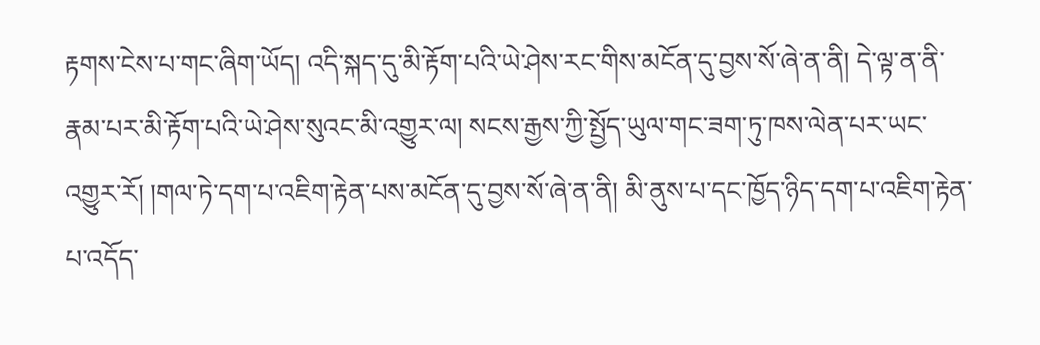རྟགས་ངེས་པ་གང་ཞིག་ཡོད། འདི་སྐད་དུ་མི་རྟོག་པའི་ཡེ་ཤེས་རང་གིས་མངོན་དུ་བྱས་སོ་ཞེ་ན་ནི། དེ་ལྟ་ན་ནི་རྣམ་པར་མི་རྟོག་པའི་ཡེ་ཤེས་སུའང་མི་འགྱུར་ལ། སངས་རྒྱས་ཀྱི་སྤྱོད་ཡུལ་གང་ཟག་ཏུ་ཁས་ལེན་པར་ཡང་འགྱུར་རོ། །གལ་ཏེ་དག་པ་འཇིག་རྟེན་པས་མངོན་དུ་བྱས་སོ་ཞེ་ན་ནི། མི་ནུས་པ་དང་ཁྱོད་ཉིད་དག་པ་འཇིག་རྟེན་པ་འདོད་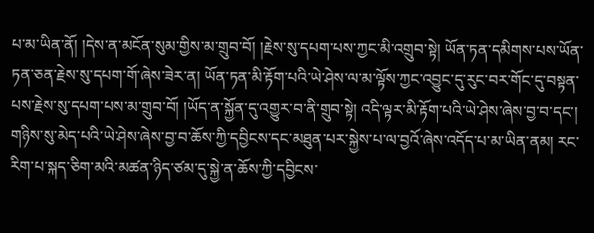པ་མ་ཡིན་ནོ། །དེས་ན་མངོན་སུམ་གྱིས་མ་གྲུབ་བོ། །རྗེས་སུ་དཔག་པས་ཀྱང་མི་འགྲུབ་སྟེ། ཡོན་ཏན་དམིགས་པས་ཡོན་ཏན་ཅན་རྗེས་སུ་དཔག་གོ་ཞེས་ཟེར་ན། ཡོན་ཏན་མི་རྟོག་པའི་ཡེ་ཤེས་ལ་མ་ལྟོས་ཀྱང་འབྱུང་དུ་རུང་བར་གོང་དུ་བསྟན་པས་རྗེས་སུ་དཔག་པས་མ་གྲུབ་བོ། །ཡོད་ན་སྐྱོན་དུ་འགྱུར་བ་ནི་གྲུབ་སྟེ། འདི་ལྟར་མི་རྟོག་པའི་ཡེ་ཤེས་ཞེས་བྱ་བ་དང་། གཉིས་སུ་མེད་པའི་ཡེ་ཤེས་ཞེས་བྱ་བ་ཆོས་ཀྱི་དབྱིངས་དང་མཐུན་པར་སྐྱེས་པ་ལ་བྱའོ་ཞེས་འདོད་པ་མ་ཡིན་ནམ། རང་རིག་པ་སྐད་ཅིག་མའི་མཚན་ཉིད་ཙམ་དུ་སྐྱེ་ན་ཆོས་ཀྱི་དབྱིངས་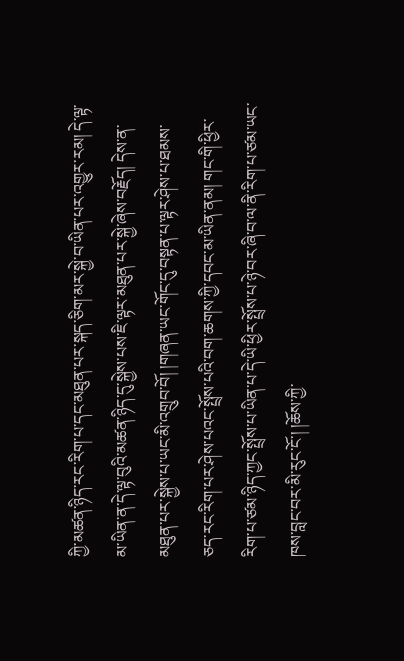ཀྱི་མཚན་ཉིད་རང་རིག་པ་དང་མཐུན་པར་སྐད་ཅིག་མར་སྐྱེ་བ་ཡིན་པར་འགྱུར་རམ། དེ་ལྟ་མ་ཡིན་ན་དེ་ལྟ་བུའི་མཚན་ཉིད་དུ་སྐྱེས་པས་ཇི་ལྟར་མཐུན་པར་སྐྱེ་ཞེས་བརྗོད། དེས་ན་མཐུན་པར་སྐྱེས་པ་ཡང་མི་འགྲུབ་བོ། །གཞན་ཡང་གོང་དུ་བསྟན་པ་ལྟར་ཤེས་པ་ཐམས་ཅད་རང་རིག་པར་ཤེས་པའང་སྤྲོས་པའི་བག་ཆགས་ཀྱི་དབང་མ་ཡིན་ནམ། གང་གི་ཕྱིར་རིག་པ་ཙམ་ཉིད་ཀྱང་སྤྲོས་པ་ཡིན་པ་དེ་ཡི་ཕྱིར་སྤྲོས་པ་ཉེ་བར་ཞི་བ་ལ་ནི་རིག་པ་ཙམ་ཡང་ཁས་བླང་བར་མི་རུང་ངོ་། །ཆོས་ཀྱི་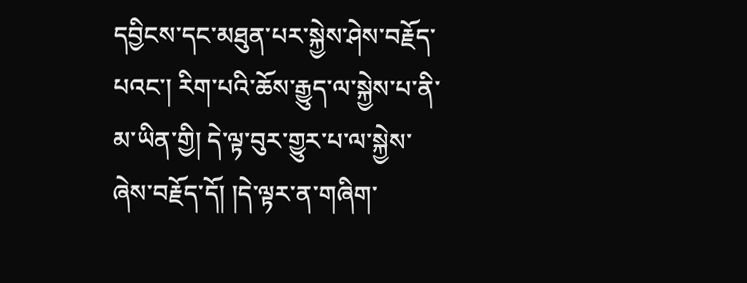དབྱིངས་དང་མཐུན་པར་སྐྱེས་ཤེས་བརྗོད་པའང་། རིག་པའི་ཆོས་རྒྱུད་ལ་སྐྱེས་པ་ནི་མ་ཡིན་གྱི། དེ་ལྟ་བུར་གྱུར་པ་ལ་སྐྱེས་ཞེས་བརྗོད་དོ། །དེ་ལྟར་ན་གཞིག་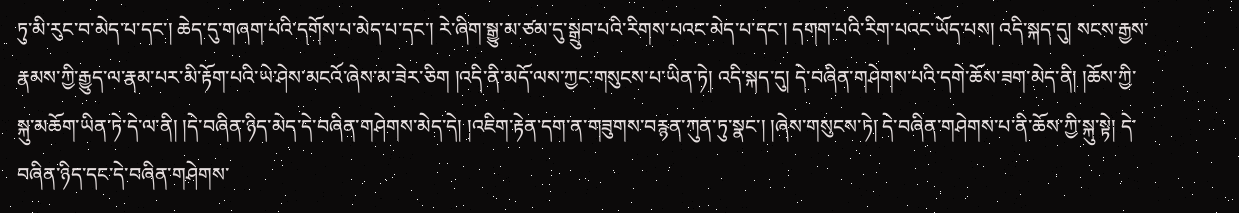ཏུ་མི་རུང་བ་མེད་པ་དང་། ཆེད་དུ་གཞག་པའི་དགོས་པ་མེད་པ་དང་། རེ་ཞིག་སྒྱུ་མ་ཙམ་དུ་སྒྲུབ་པའི་རིགས་པའང་མེད་པ་དང་། དགག་པའི་རིག་པའང་ཡོད་པས། འདི་སྐད་དུ། སངས་རྒྱས་རྣམས་ཀྱི་རྒྱུད་ལ་རྣམ་པར་མི་རྟོག་པའི་ཡེ་ཤེས་མངའོ་ཞེས་མ་ཟེར་ཅིག །འདི་ནི་མདོ་ལས་ཀྱང་གསུངས་པ་ཡིན་ཏེ། འདི་སྐད་དུ། དེ་བཞིན་གཤེགས་པའི་དགེ་ཆོས་ཟག་མེད་ནི། །ཆོས་ཀྱི་སྐུ་མཆོག་ཡིན་ཏེ་དེ་ལ་ནི། །དེ་བཞིན་ཉིད་མེད་དེ་བཞིན་གཤེགས་མེད་དེ། །འཇིག་རྟེན་དག་ན་གཟུགས་བརྙན་ཀུན་ཏུ་སྣང་། །ཞེས་གསུངས་ཏེ། དེ་བཞིན་གཤེགས་པ་ནི་ཆོས་ཀྱི་སྐུ་སྟེ། དེ་བཞིན་ཉིད་དང་དེ་བཞིན་གཤེགས་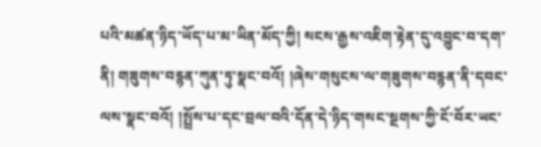པའི་མཚན་ཉིད་ཡོད་པ་མ་ཡིན་མོད་ཀྱི། སངས་རྒྱས་འཇིག་རྟེན་དུ་འབྱུང་བ་དག་ནི། གཟུགས་བརྙན་ཀུན་ཏུ་སྣང་བའོ། །ཞེས་གསུངས་ལ་གཟུགས་བརྙན་ནི་དབང་ལས་སྣང་བའོ། །སྤྲོས་པ་དང་བྲལ་བའི་དོན་དེ་ཉིད་གསང་སྔགས་ཀྱི་ངོ་བོར་ཡང་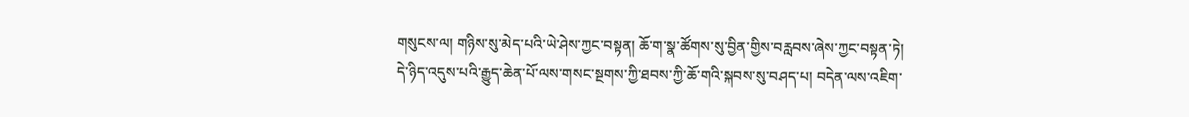གསུངས་ལ། གཉིས་སུ་མེད་པའི་ཡེ་ཤེས་ཀྱང་བསྟན། ཆོ་ག་སྣ་ཚོགས་སུ་བྱིན་གྱིས་བརླབས་ཞེས་ཀྱང་བསྟན་ཏེ། དེ་ཉིད་འདུས་པའི་རྒྱུད་ཆེན་པོ་ལས་གསང་སྔགས་ཀྱི་ཐབས་ཀྱི་ཆོ་གའི་སྐབས་སུ་བཤད་པ། བདེན་ལས་འཇིག་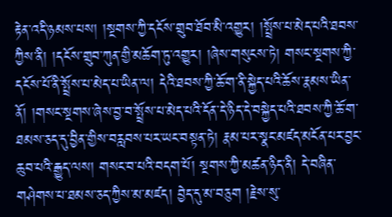རྟེན་འདི་ཉམས་པས། །སྔགས་ཀྱི་དངོས་གྲུབ་ཐོབ་མི་འགྱུར། །སྤྲོས་པ་མེད་པའི་ཐབས་ཀྱིས་ནི། །དངོས་གྲུབ་ཀུན་གྱི་མཆོག་ཏུ་འགྱུར། །ཞེས་གསུངས་ཏེ། གསང་སྔགས་ཀྱི་དངོས་པོ་ནི་སྤྲོས་པ་མེད་པ་ཡིན་ལ། དེའི་ཐབས་ཀྱི་ཆོ་ག་ནི་སྐྱེད་པའི་ཆོས་རྣམས་ཡིན་ནོ། །གསང་སྔགས་ཞེས་བྱ་བ་སྤྲོས་པ་མེད་པའི་དོན་དེ་ཉིད་དེ་བསྐྱེད་པའི་ཐབས་ཀྱི་ཆོ་ག་ཐམས་ཅད་དུ་བྱིན་གྱིས་བརླབས་པར་ཡང་བསྟན་ཏེ། རྣམ་པར་སྣང་མཛད་མངོན་པར་བྱང་ཆུབ་པའི་རྒྱུད་ལས། གསང་བ་པའི་བདག་པོ། སྔགས་ཀྱི་མཚན་ཉིད་ནི། དེ་བཞིན་གཤེགས་པ་ཐམས་ཅད་ཀྱིས་མ་མཛད། བྱེད་དུ་མ་བཅུག །རྗེས་སུ་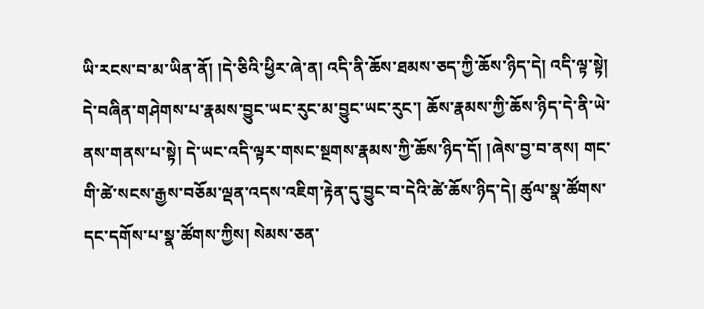ཡི་རངས་བ་མ་ཡིན་ནོ། །དེ་ཅིའི་ཕྱིར་ཞེ་ན། འདི་ནི་ཆོས་ཐམས་ཅད་ཀྱི་ཆོས་ཉིད་དེ། འདི་ལྟ་སྟེ། དེ་བཞིན་གཤེགས་པ་རྣམས་བྱུང་ཡང་རུང་མ་བྱུང་ཡང་རུང་། ཆོས་རྣམས་ཀྱི་ཆོས་ཉིད་དེ་ནི་ཡེ་ནས་གནས་པ་སྟེ། དེ་ཡང་འདི་ལྟར་གསང་སྔགས་རྣམས་ཀྱི་ཆོས་ཉིད་དོ། །ཞེས་བྱ་བ་ནས། གང་གི་ཚེ་སངས་རྒྱས་བཅོམ་ལྡན་འདས་འཇིག་རྟེན་དུ་བྱུང་བ་དེའི་ཚེ་ཆོས་ཉིད་དེ། ཚུལ་སྣ་ཚོགས་དང་དགོས་པ་སྣ་ཚོགས་ཀྱིས། སེམས་ཅན་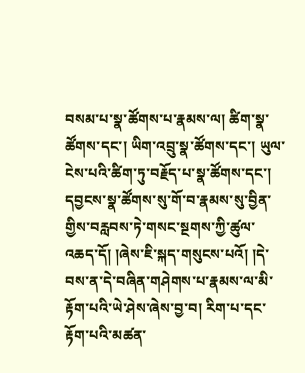བསམ་པ་སྣ་ཚོགས་པ་རྣམས་ལ། ཚིག་སྣ་ཚོགས་དང་། ཡིག་འབྲུ་སྣ་ཚོགས་དང་། ཡུལ་ངེས་པའི་ཚིག་ཏུ་བརྗོད་པ་སྣ་ཚོགས་དང་། དབྱངས་སྣ་ཚོགས་སུ་གོ་བ་རྣམས་སུ་བྱིན་གྱིས་བརླབས་ཏེ་གསང་སྔགས་ཀྱི་ཚུལ་འཆད་དོ། །ཞེས་ཇི་སྐད་གསུངས་པའོ། །དེ་བས་ན་དེ་བཞིན་གཤེགས་པ་རྣམས་ལ་མི་རྟོག་པའི་ཡེ་ཤེས་ཞེས་བྱ་བ། རིག་པ་དང་རྟོག་པའི་མཚན་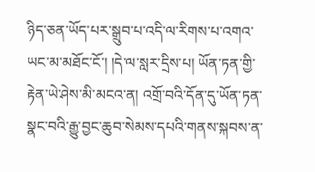ཉིད་ཅན་ཡོད་པར་སྒྲུབ་པ་འདི་ལ་རིགས་པ་འགའ་ཡང་མ་མཐོང་ངོ་། །དེ་ལ་སླར་དྲིས་པ། ཡོན་ཏན་གྱི་རྟེན་ཡེ་ཤེས་མི་མངའ་ན། འགྲོ་བའི་དོན་དུ་ཡོན་ཏན་སྣང་བའི་རྒྱུ་བྱང་ཆུབ་སེམས་དཔའི་གནས་སྐབས་ན་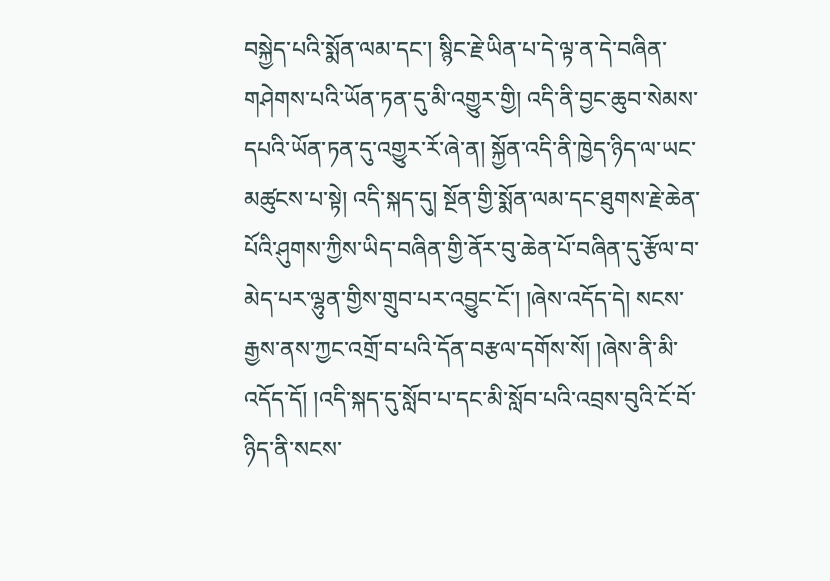བསྐྱེད་པའི་སྨོན་ལམ་དང་། སྙིང་རྗེ་ཡིན་པ་དེ་ལྟ་ན་དེ་བཞིན་གཤེགས་པའི་ཡོན་ཏན་དུ་མི་འགྱུར་གྱི། འདི་ནི་བྱང་ཆུབ་སེམས་དཔའི་ཡོན་ཏན་དུ་འགྱུར་རོ་ཞེ་ན། སྐྱོན་འདི་ནི་ཁྱེད་ཉིད་ལ་ཡང་མཚུངས་པ་སྟེ། འདི་སྐད་དུ། སྔོན་གྱི་སྨོན་ལམ་དང་ཐུགས་རྗེ་ཆེན་པོའི་ཤུགས་ཀྱིས་ཡིད་བཞིན་གྱི་ནོར་བུ་ཆེན་པོ་བཞིན་དུ་རྩོལ་བ་མེད་པར་ལྷུན་གྱིས་གྲུབ་པར་འབྱུང་ངོ་། །ཞེས་འདོད་དེ། སངས་རྒྱས་ནས་ཀྱང་འགྲོ་བ་པའི་དོན་བརྩལ་དགོས་སོ། །ཞེས་ནི་མི་འདོད་དོ། །འདི་སྐད་དུ་སློབ་པ་དང་མི་སློབ་པའི་འབྲས་བུའི་ངོ་བོ་ཉིད་ནི་སངས་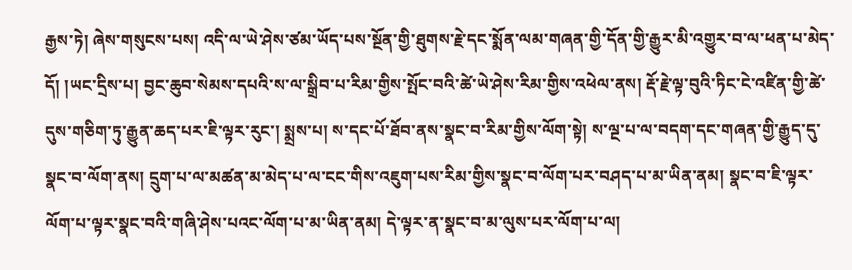རྒྱས་ཏེ། ཞེས་གསུངས་པས། འདི་ལ་ཡེ་ཤེས་ཙམ་ཡོད་པས་སྔོན་གྱི་ཐུགས་རྗེ་དང་སྨོན་ལམ་གཞན་གྱི་དོན་གྱི་རྒྱུར་མི་འགྱུར་བ་ལ་ཕན་པ་མེད་དོ། །ཡང་དྲིས་པ། བྱང་ཆུབ་སེམས་དཔའི་ས་ལ་སྒྲིབ་པ་རིམ་གྱིས་སྤོང་བའི་ཚེ་ཡེ་ཤེས་རིམ་གྱིས་འཕེལ་ནས། རྡོ་རྗེ་ལྟ་བུའི་ཏིང་ངེ་འཛིན་གྱི་ཚེ་དུས་གཅིག་ཏུ་རྒྱུན་ཆད་པར་ཇི་ལྟར་རུང་། སྨྲས་པ། ས་དང་པོ་ཐོབ་ནས་སྣང་བ་རིམ་གྱིས་ལོག་སྟེ། ས་ལྔ་པ་ལ་བདག་དང་གཞན་གྱི་རྒྱུད་དུ་སྣང་བ་ལོག་ནས། དྲུག་པ་ལ་མཚན་མ་མེད་པ་ལ་ངང་གིས་འཇུག་པས་རིམ་གྱིས་སྣང་བ་ལོག་པར་བཤད་པ་མ་ཡིན་ནམ། སྣང་བ་ཇི་ལྟར་ལོག་པ་ལྟར་སྣང་བའི་གཞི་ཤེས་པའང་ལོག་པ་མ་ཡིན་ནམ། དེ་ལྟར་ན་སྣང་བ་མ་ལུས་པར་ལོག་པ་ལ།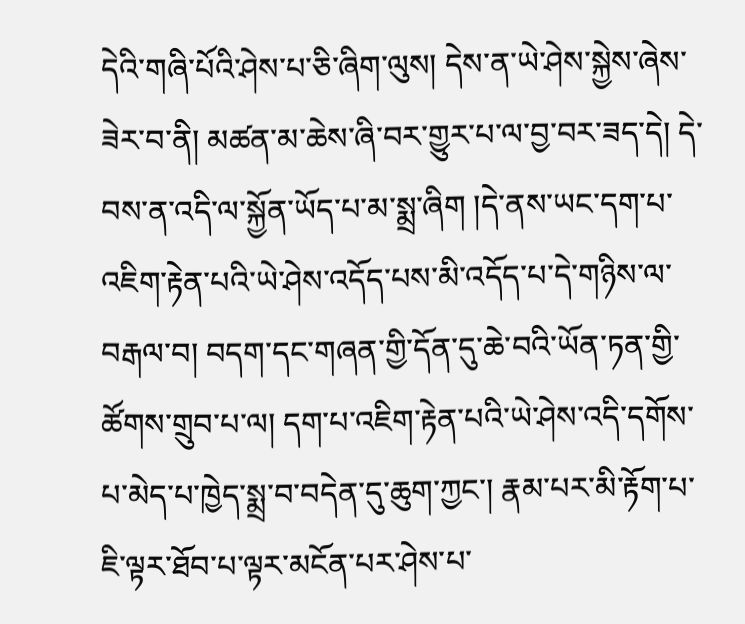དེའི་གཞི་པོའི་ཤེས་པ་ཅི་ཞིག་ལུས། དེས་ན་ཡེ་ཤེས་སྐྱེས་ཞེས་ཟེར་བ་ནི། མཚན་མ་ཆེས་ཞི་བར་གྱུར་པ་ལ་བྱ་བར་ཟད་དེ། དེ་བས་ན་འདི་ལ་སྐྱོན་ཡོད་པ་མ་སྨྲ་ཞིག །དེ་ནས་ཡང་དག་པ་འཇིག་རྟེན་པའི་ཡེ་ཤེས་འདོད་པས་མི་འདོད་པ་དེ་གཉིས་ལ་བརྒལ་བ། བདག་དང་གཞན་གྱི་དོན་དུ་ཆེ་བའི་ཡོན་ཏན་གྱི་ཚོགས་གྲུབ་པ་ལ། དག་པ་འཇིག་རྟེན་པའི་ཡེ་ཤེས་འདི་དགོས་པ་མེད་པ་ཁྱེད་སྨྲ་བ་བདེན་དུ་ཆུག་ཀྱང་། རྣམ་པར་མི་རྟོག་པ་ཇི་ལྟར་ཐོབ་པ་ལྟར་མངོན་པར་ཤེས་པ་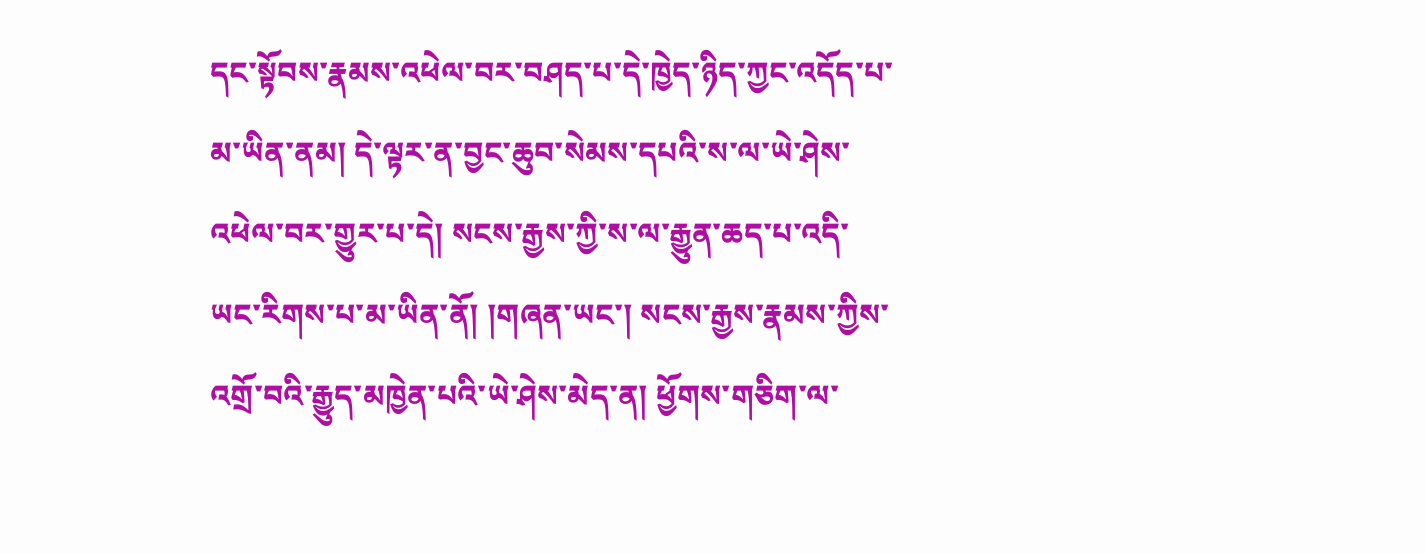དང་སྟོབས་རྣམས་འཕེལ་བར་བཤད་པ་དེ་ཁྱེད་ཉིད་ཀྱང་འདོད་པ་མ་ཡིན་ནམ། དེ་ལྟར་ན་བྱང་ཆུབ་སེམས་དཔའི་ས་ལ་ཡེ་ཤེས་འཕེལ་བར་གྱུར་པ་དེ། སངས་རྒྱས་ཀྱི་ས་ལ་རྒྱུན་ཆད་པ་འདི་ཡང་རིགས་པ་མ་ཡིན་ནོ། །གཞན་ཡང་། སངས་རྒྱས་རྣམས་ཀྱིས་འགྲོ་བའི་རྒྱུད་མཁྱེན་པའི་ཡེ་ཤེས་མེད་ན། ཕྱོགས་གཅིག་ལ་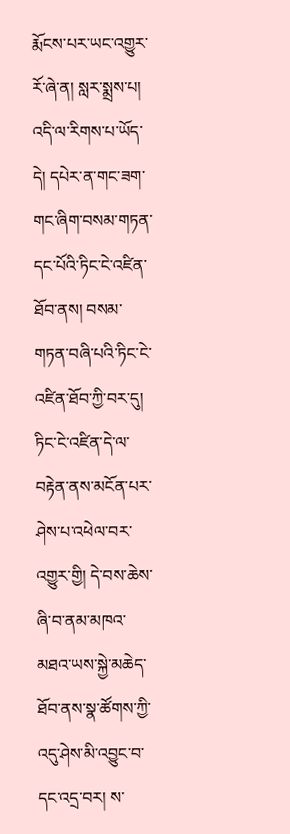རྨོངས་པར་ཡང་འགྱུར་རོ་ཞེ་ན། སླར་སྨྲས་པ། འདི་ལ་རིགས་པ་ཡོད་དེ། དཔེར་ན་གང་ཟག་གང་ཞིག་བསམ་གཏན་དང་པོའི་ཏིང་ངེ་འཛིན་ཐོབ་ནས། བསམ་གཏན་བཞི་པའི་ཏིང་ངེ་འཛིན་ཐོབ་ཀྱི་བར་དུ། ཏིང་ངེ་འཛིན་དེ་ལ་བརྟེན་ནས་མངོན་པར་ཤེས་པ་འཕེལ་བར་འགྱུར་གྱི། དེ་བས་ཆེས་ཞི་བ་ནམ་མཁའ་མཐའ་ཡས་སྐྱེ་མཆེད་ཐོབ་ནས་སྣ་ཚོགས་ཀྱི་འདུ་ཤེས་མི་འབྱུང་བ་དང་འདྲ་བར། ས་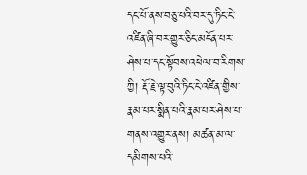དང་པོ་ནས་བཅུ་པའི་བར་དུ་ཏིང་ངེ་འཛིན་ཞི་བར་གྱུར་ཅིང་མངོན་པར་ཤེས་པ་དང་སྟོབས་འཕེལ་བ་རིགས་ཀྱི། རྡོ་རྗེ་ལྟ་བུའི་ཏིང་ངེ་འཛིན་གྱིས་རྣམ་པར་སྨིན་པའི་རྣམ་པར་ཤེས་པ་གནས་འགྱུར་ནས། མཚན་མ་ལ་དམིགས་པའི་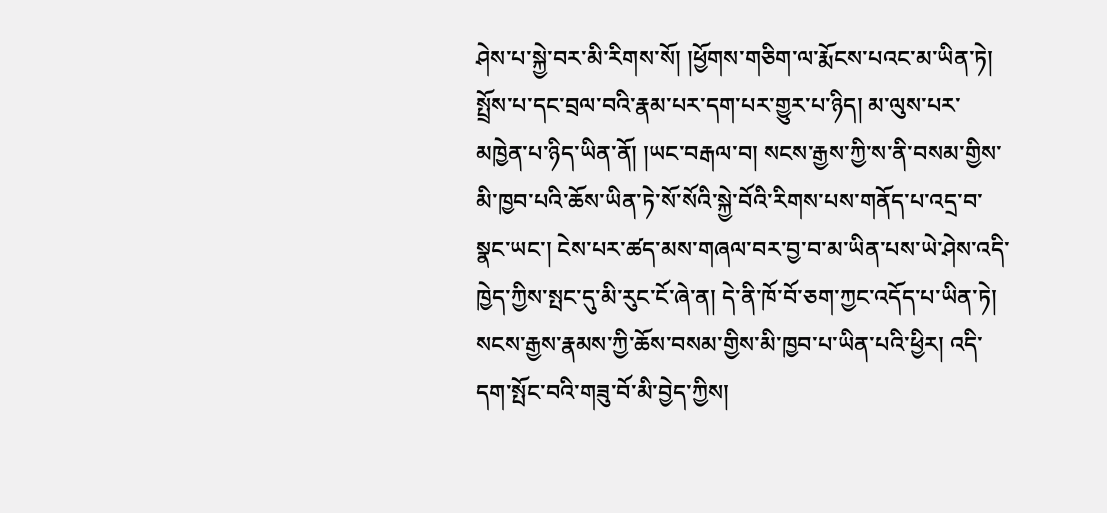ཤེས་པ་སྐྱེ་བར་མི་རིགས་སོ། །ཕྱོགས་གཅིག་ལ་རྨོངས་པའང་མ་ཡིན་ཏེ། སྤྲོས་པ་དང་བྲལ་བའི་རྣམ་པར་དག་པར་གྱུར་པ་ཉིད། མ་ལུས་པར་མཁྱེན་པ་ཉིད་ཡིན་ནོ། །ཡང་བརྒལ་བ། སངས་རྒྱས་ཀྱི་ས་ནི་བསམ་གྱིས་མི་ཁྱབ་པའི་ཆོས་ཡིན་ཏེ་སོ་སོའི་སྐྱེ་བོའི་རིགས་པས་གནོད་པ་འདྲ་བ་སྣང་ཡང་། ངེས་པར་ཚད་མས་གཞལ་བར་བྱ་བ་མ་ཡིན་པས་ཡེ་ཤེས་འདི་ཁྱེད་ཀྱིས་སྤང་དུ་མི་རུང་ངོ་ཞེ་ན། དེ་ནི་ཁོ་བོ་ཅག་ཀྱང་འདོད་པ་ཡིན་ཏེ། སངས་རྒྱས་རྣམས་ཀྱི་ཆོས་བསམ་གྱིས་མི་ཁྱབ་པ་ཡིན་པའི་ཕྱིར། འདི་དག་སྤོང་བའི་གཟུ་བོ་མི་བྱེད་ཀྱིས།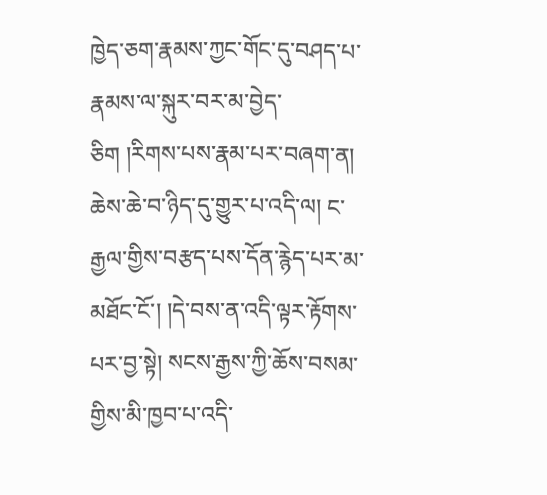ཁྱེད་ཅག་རྣམས་ཀྱང་གོང་དུ་བཤད་པ་རྣམས་ལ་སྐུར་བར་མ་བྱེད་ཅིག །རིགས་པས་རྣམ་པར་བཞག་ན། ཆེས་ཆེ་བ་ཉིད་དུ་གྱུར་པ་འདི་ལ། ང་རྒྱལ་གྱིས་བརྩད་པས་དོན་རྙེད་པར་མ་མཐོང་ངོ་། །དེ་བས་ན་འདི་ལྟར་རྟོགས་པར་བྱ་སྟེ། སངས་རྒྱས་ཀྱི་ཆོས་བསམ་གྱིས་མི་ཁྱབ་པ་འདི་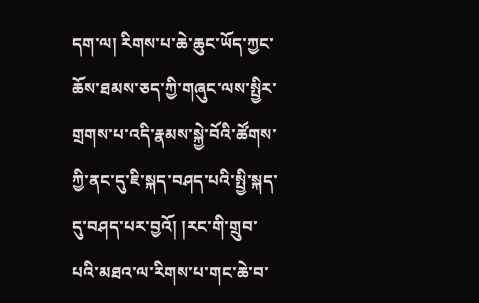དག་ལ། རིགས་པ་ཆེ་ཆུང་ཡོད་ཀྱང་ཆོས་ཐམས་ཅད་ཀྱི་གཞུང་ལས་སྤྱིར་གྲགས་པ་འདི་རྣམས་སྐྱེ་བོའི་ཚོགས་ཀྱི་ནང་དུ་ཇི་སྐད་བཤད་པའི་སྤྱི་སྐད་དུ་བཤད་པར་བྱའོ། །རང་གི་གྲུབ་པའི་མཐའ་ལ་རིགས་པ་གང་ཆེ་བ་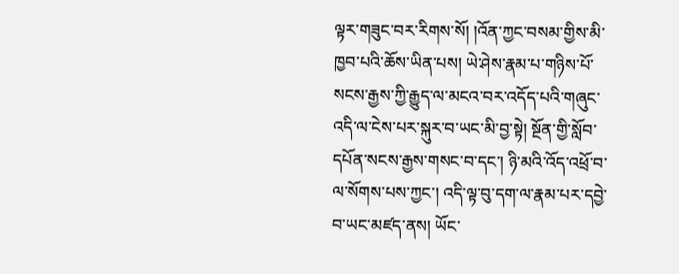ལྟར་གཟུང་བར་རིགས་སོ། །འོན་ཀྱང་བསམ་གྱིས་མི་ཁྱབ་པའི་ཆོས་ཡིན་པས། ཡེ་ཤེས་རྣམ་པ་གཉིས་པོ་སངས་རྒྱས་ཀྱི་རྒྱུད་ལ་མངའ་བར་འདོད་པའི་གཞུང་འདི་ལ་ངེས་པར་སྐུར་བ་ཡང་མི་བྱ་སྟེ། སྔོན་གྱི་སློབ་དཔོན་སངས་རྒྱས་གསང་བ་དང་། ཉི་མའི་འོད་འཕྲོ་བ་ལ་སོགས་པས་ཀྱང་། འདི་ལྟ་བུ་དག་ལ་རྣམ་པར་དབྱེ་བ་ཡང་མཛད་ནས། ཡོང་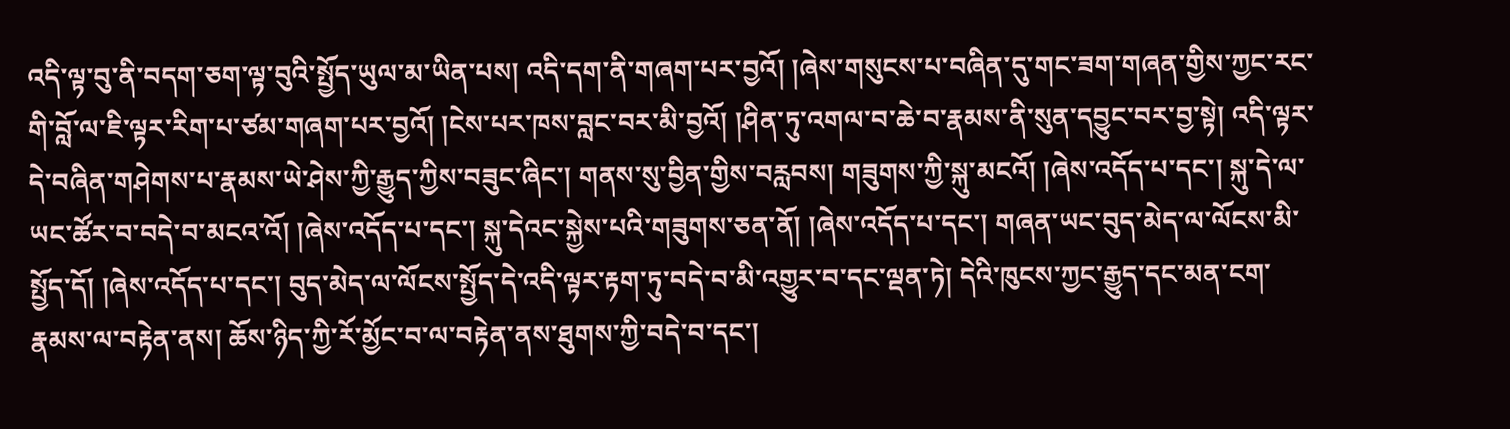འདི་ལྟ་བུ་ནི་བདག་ཅག་ལྟ་བུའི་སྤྱོད་ཡུལ་མ་ཡིན་པས། འདི་དག་ནི་གཞག་པར་བྱའོ། །ཞེས་གསུངས་པ་བཞིན་དུ་གང་ཟག་གཞན་གྱིས་ཀྱང་རང་གི་བློ་ལ་ཇི་ལྟར་རིག་པ་ཙམ་གཞག་པར་བྱའོ། །ངེས་པར་ཁས་བླང་བར་མི་བྱའོ། །ཤིན་ཏུ་འགལ་བ་ཆེ་བ་རྣམས་ནི་སུན་དབྱུང་བར་བྱ་སྟེ། འདི་ལྟར་དེ་བཞིན་གཤེགས་པ་རྣམས་ཡེ་ཤེས་ཀྱི་རྒྱུད་ཀྱིས་བཟུང་ཞིང་། གནས་སུ་བྱིན་གྱིས་བརླབས། གཟུགས་ཀྱི་སྐུ་མངའོ། །ཞེས་འདོད་པ་དང་། སྐུ་དེ་ལ་ཡང་ཚོར་བ་བདེ་བ་མངའ་འོ། །ཞེས་འདོད་པ་དང་། སྐུ་དེའང་སྐྱེས་པའི་གཟུགས་ཅན་ནོ། །ཞེས་འདོད་པ་དང་། གཞན་ཡང་བུད་མེད་ལ་ལོངས་མི་སྤྱོད་དོ། །ཞེས་འདོད་པ་དང་། བུད་མེད་ལ་ལོངས་སྤྱོད་དེ་འདི་ལྟར་རྟག་ཏུ་བདེ་བ་མི་འགྱུར་བ་དང་ལྡན་ཏེ། དེའི་ཁུངས་ཀྱང་རྒྱུད་དང་མན་ངག་རྣམས་ལ་བརྟེན་ནས། ཆོས་ཉིད་ཀྱི་རོ་མྱོང་བ་ལ་བརྟེན་ནས་ཐུགས་ཀྱི་བདེ་བ་དང་།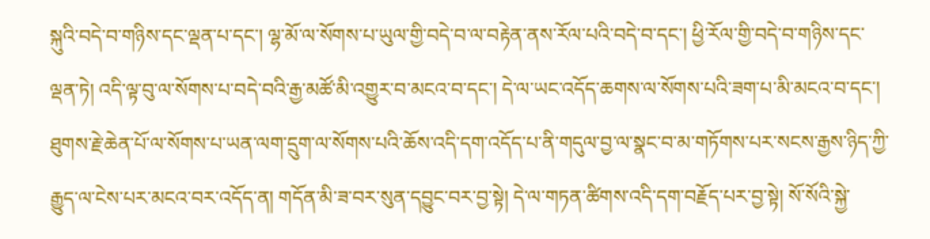སྐུའི་བདེ་བ་གཉིས་དང་ལྡན་པ་དང་། ལྷ་མོ་ལ་སོགས་པ་ཡུལ་གྱི་བདེ་བ་ལ་བརྟེན་ནས་རོལ་པའི་བདེ་བ་དང་། ཕྱི་རོལ་གྱི་བདེ་བ་གཉིས་དང་ལྡན་ཏེ། འདི་ལྟ་བུ་ལ་སོགས་པ་བདེ་བའི་རྒྱ་མཚོ་མི་འགྱུར་བ་མངའ་བ་དང་། དེ་ལ་ཡང་འདོད་ཆགས་ལ་སོགས་པའི་ཟག་པ་མི་མངའ་བ་དང་། ཐུགས་རྗེ་ཆེན་པོ་ལ་སོགས་པ་ཡན་ལག་དྲུག་ལ་སོགས་པའི་ཆོས་འདི་དག་འདོད་པ་ནི་གདུལ་བྱ་ལ་སྣང་བ་མ་གཏོགས་པར་སངས་རྒྱས་ཉིད་ཀྱི་རྒྱུད་ལ་ངེས་པར་མངའ་བར་འདོད་ན། གདོན་མི་ཟ་བར་སུན་དབྱུང་བར་བྱ་སྟེ། དེ་ལ་གཏན་ཚིགས་འདི་དག་བརྗོད་པར་བྱ་སྟེ། སོ་སོའི་སྐྱེ་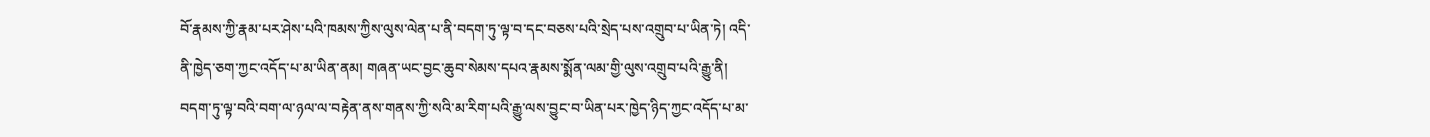བོ་རྣམས་ཀྱི་རྣམ་པར་ཤེས་པའི་ཁམས་ཀྱིས་ལུས་ལེན་པ་ནི་བདག་ཏུ་ལྟ་བ་དང་བཅས་པའི་སྲེད་པས་འགྲུབ་པ་ཡིན་ཏེ། འདི་ནི་ཁྱེད་ཅག་ཀྱང་འདོད་པ་མ་ཡིན་ནམ། གཞན་ཡང་བྱང་ཆུབ་སེམས་དཔའ་རྣམས་སྨོན་ལམ་གྱི་ལུས་འགྲུབ་པའི་རྒྱུ་ནི། བདག་ཏུ་ལྟ་བའི་བག་ལ་ཉལ་ལ་བརྟེན་ནས་གནས་ཀྱི་སའི་མ་རིག་པའི་རྒྱུ་ལས་བྱུང་བ་ཡིན་པར་ཁྱེད་ཉིད་ཀྱང་འདོད་པ་མ་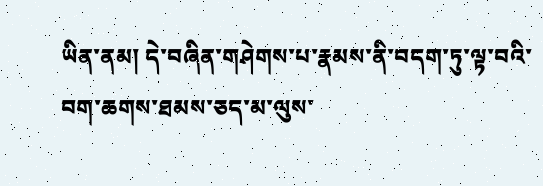ཡིན་ནམ། དེ་བཞིན་གཤེགས་པ་རྣམས་ནི་བདག་ཏུ་ལྟ་བའི་བག་ཆགས་ཐམས་ཅད་མ་ལུས་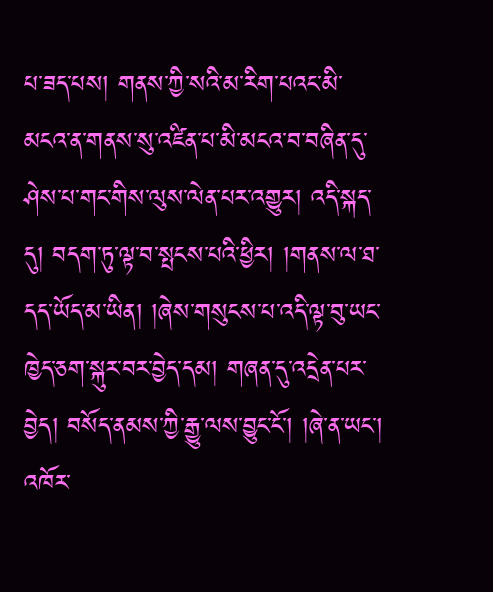པ་ཟད་པས། གནས་ཀྱི་སའི་མ་རིག་པའང་མི་མངའ་ན་གནས་སུ་འཛིན་པ་མི་མངའ་བ་བཞིན་དུ་ཤེས་པ་གང་གིས་ལུས་ལེན་པར་འགྱུར། འདི་སྐད་དུ། བདག་ཏུ་ལྟ་བ་སྤངས་པའི་ཕྱིར། །གནས་ལ་ཐ་དད་ཡོད་མ་ཡིན། །ཞེས་གསུངས་པ་འདི་ལྟ་བུ་ཡང་ཁྱེད་ཅག་སྐུར་བར་བྱེད་དམ། གཞན་དུ་འདྲེན་པར་བྱེད། བསོད་ནམས་ཀྱི་རྒྱུ་ལས་བྱུང་ངོ་། །ཞེ་ན་ཡང་། འཁོར་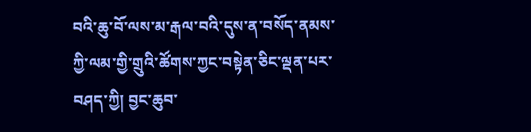བའི་ཆུ་བོ་ལས་མ་རྒལ་བའི་དུས་ན་བསོད་ནམས་ཀྱི་ལམ་གྱི་གྲུའི་ཚོགས་ཀྱང་བསྟེན་ཅིང་ལྡན་པར་བཤད་ཀྱི། བྱང་ཆུབ་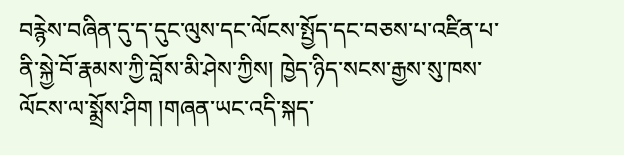བརྙེས་བཞིན་དུ་ད་དུང་ལུས་དང་ལོངས་སྤྱོད་དང་བཅས་པ་འཛིན་པ་ནི་སྐྱེ་བོ་རྣམས་ཀྱི་བློས་མི་ཤེས་ཀྱིས། ཁྱེད་ཉིད་སངས་རྒྱས་སུ་ཁས་ལོངས་ལ་སྨྲོས་ཤིག །གཞན་ཡང་འདི་སྐད་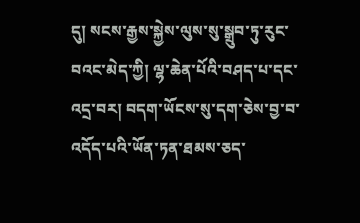དུ། སངས་རྒྱས་སྐྱེས་ལུས་སུ་སྒྲུབ་ཏུ་རུང་བའང་མེད་ཀྱི། ལྷ་ཆེན་པོའི་བཤད་པ་དང་འདྲ་བར། བདག་ཡོངས་སུ་དག་ཅེས་བྱ་བ་འདོད་པའི་ཡོན་ཏན་ཐམས་ཅད་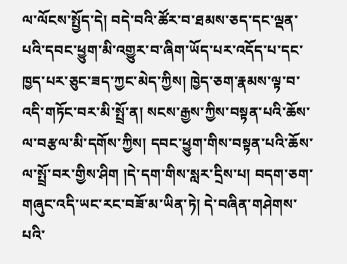ལ་ལོངས་སྤྱོད་དེ། བདེ་བའི་ཚོར་བ་ཐམས་ཅད་དང་ལྡན་པའི་དབང་ཕྱུག་མི་འགྱུར་བ་ཞིག་ཡོད་པར་འདོད་པ་དང་ཁྱད་པར་ཅུང་ཟད་ཀྱང་མེད་ཀྱིས། ཁྱེད་ཅག་རྣམས་ལྟ་བ་འདི་གཏོང་བར་མི་སྤྲོ་ན། སངས་རྒྱས་ཀྱིས་བསྟན་པའི་ཆོས་ལ་བརྩལ་མི་དགོས་ཀྱིས། དབང་ཕྱུག་གིས་བསྟན་པའི་ཆོས་ལ་སྤྲོ་བར་གྱིས་ཤིག །དེ་དག་གིས་སླར་དྲིས་པ། བདག་ཅག་གཞུང་འདི་ཡང་རང་བཟོ་མ་ཡིན་ཏེ། དེ་བཞིན་གཤེགས་པའི་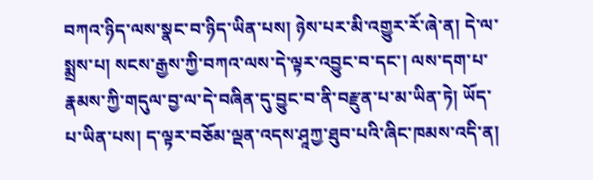བཀའ་ཉིད་ལས་སྣང་བ་ཉིད་ཡིན་པས། ཉེས་པར་མི་འགྱུར་རོ་ཞེ་ན། དེ་ལ་སྨྲས་པ། སངས་རྒྱས་ཀྱི་བཀའ་ལས་དེ་ལྟར་འབྱུང་བ་དང་། ལས་དག་པ་རྣམས་ཀྱི་གདུལ་བྱ་ལ་དེ་བཞིན་དུ་བྱུང་བ་ནི་བརྫུན་པ་མ་ཡིན་ཏེ། ཡོད་པ་ཡིན་པས། ད་ལྟར་བཅོམ་ལྡན་འདས་ཤཱཀྱ་ཐུབ་པའི་ཞིང་ཁམས་འདི་ན།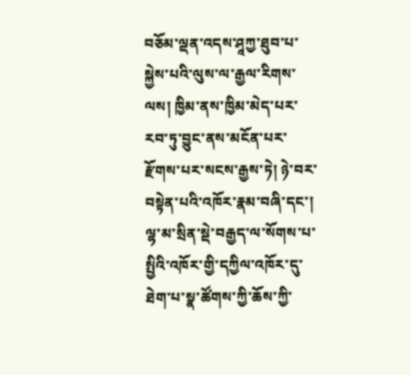བཅོམ་ལྡན་འདས་ཤཱཀྱ་ཐུབ་པ་སྐྱེས་པའི་ལུས་ལ་རྒྱལ་རིགས་ལས། ཁྱིམ་ནས་ཁྱིམ་མེད་པར་རབ་ཏུ་བྱུང་ནས་མངོན་པར་རྫོགས་པར་སངས་རྒྱས་ཏེ། ཉེ་བར་བསྟེན་པའི་འཁོར་རྣམ་བཞི་དང་། ལྷ་མ་སྲིན་སྡེ་བརྒྱད་ལ་སོགས་པ་སྤྱིའི་འཁོར་གྱི་དཀྱིལ་འཁོར་དུ་ཐེག་པ་སྣ་ཚོགས་ཀྱི་ཆོས་ཀྱི་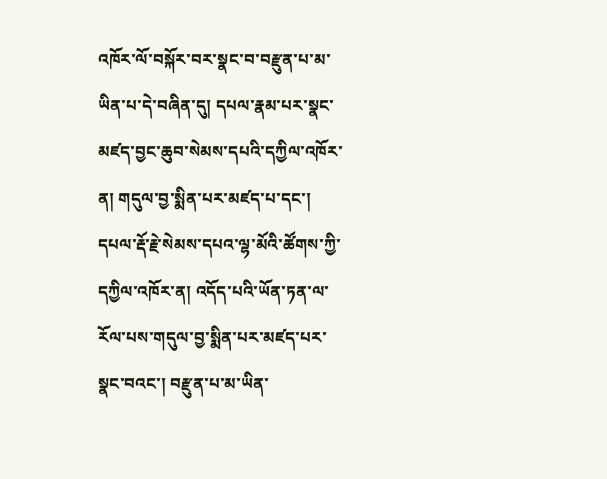འཁོར་ལོ་བསྐོར་བར་སྣང་བ་བརྫུན་པ་མ་ཡིན་པ་དེ་བཞིན་དུ། དཔལ་རྣམ་པར་སྣང་མཛད་བྱང་ཆུབ་སེམས་དཔའི་དཀྱིལ་འཁོར་ན། གདུལ་བྱ་སྨིན་པར་མཛད་པ་དང་། དཔལ་རྡོ་རྗེ་སེམས་དཔའ་ལྷ་མོའི་ཚོགས་ཀྱི་དཀྱིལ་འཁོར་ན། འདོད་པའི་ཡོན་ཏན་ལ་རོལ་པས་གདུལ་བྱ་སྨིན་པར་མཛད་པར་སྣང་བའང་། བརྫུན་པ་མ་ཡིན་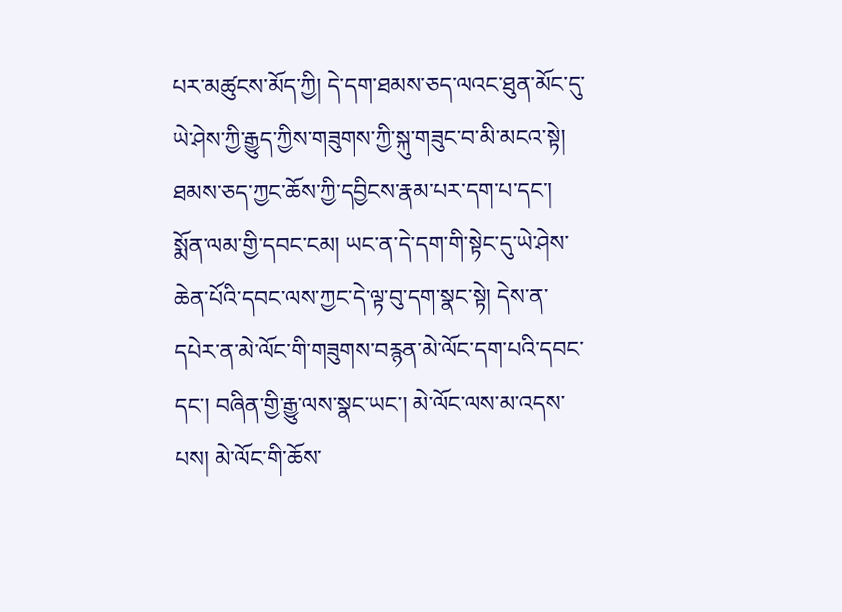པར་མཚུངས་མོད་ཀྱི། དེ་དག་ཐམས་ཅད་ལའང་ཐུན་མོང་དུ་ཡེ་ཤེས་ཀྱི་རྒྱུད་ཀྱིས་གཟུགས་ཀྱི་སྐུ་གཟུང་བ་མི་མངའ་སྟེ། ཐམས་ཅད་ཀྱང་ཆོས་ཀྱི་དབྱིངས་རྣམ་པར་དག་པ་དང་། སྨོན་ལམ་གྱི་དབང་ངམ། ཡང་ན་དེ་དག་གི་སྟེང་དུ་ཡེ་ཤེས་ཆེན་པོའི་དབང་ལས་ཀྱང་དེ་ལྟ་བུ་དག་སྣང་སྟེ། དེས་ན་དཔེར་ན་མེ་ལོང་གི་གཟུགས་བརྙན་མེ་ལོང་དག་པའི་དབང་དང་། བཞིན་གྱི་རྒྱུ་ལས་སྣང་ཡང་། མེ་ལོང་ལས་མ་འདས་པས། མེ་ལོང་གི་ཆོས་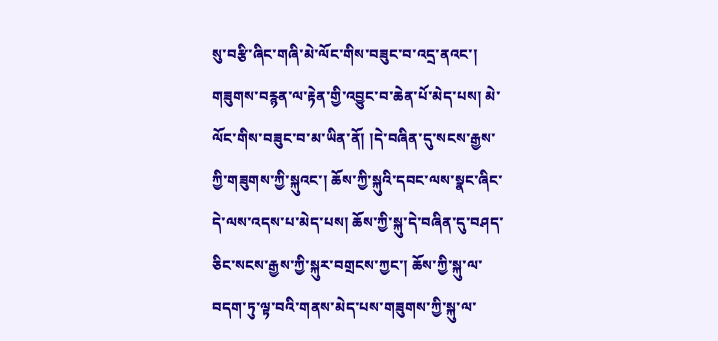སུ་བརྩི་ཞིང་གཞི་མེ་ལོང་གིས་བཟུང་བ་འདྲ་ནའང་། གཟུགས་བརྙན་ལ་རྟེན་གྱི་འབྱུང་བ་ཆེན་པོ་མེད་པས། མེ་ལོང་གིས་བཟུང་བ་མ་ཡིན་ནོ། །དེ་བཞིན་དུ་སངས་རྒྱས་ཀྱི་གཟུགས་ཀྱི་སྐུའང་། ཆོས་ཀྱི་སྐུའི་དབང་ལས་སྣང་ཞིང་དེ་ལས་འདས་པ་མེད་པས། ཆོས་ཀྱི་སྐུ་དེ་བཞིན་དུ་བཤད་ཅིང་སངས་རྒྱས་ཀྱི་སྐུར་བགྲངས་ཀྱང་། ཆོས་ཀྱི་སྐུ་ལ་བདག་ཏུ་ལྟ་བའི་གནས་མེད་པས་གཟུགས་ཀྱི་སྐུ་ལ་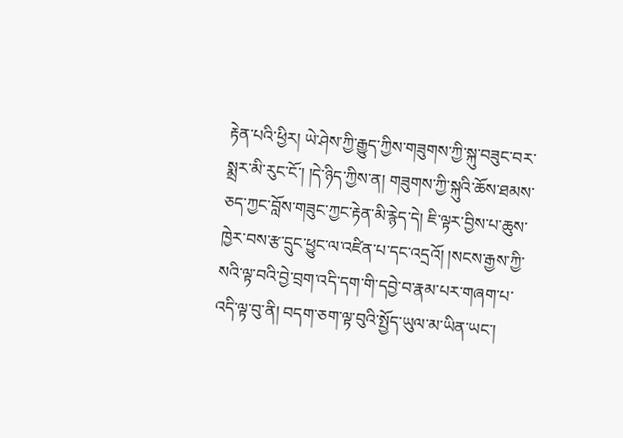རྟེན་པའི་ཕྱིར། ཡེ་ཤེས་ཀྱི་རྒྱུད་ཀྱིས་གཟུགས་ཀྱི་སྐུ་བཟུང་བར་སྨྲར་མི་རུང་ངོ་། །དེ་ཉིད་ཀྱིས་ན། གཟུགས་ཀྱི་སྐུའི་ཆོས་ཐམས་ཅད་ཀྱང་བློས་གཟུང་ཀྱང་རྟེན་མི་རྙེད་དེ། ཇི་ལྟར་བྱིས་པ་ཆུས་ཁྱེར་བས་རྩ་དྲུང་ཕྱུང་ལ་འཛིན་པ་དང་འདྲའོ། །སངས་རྒྱས་ཀྱི་སའི་ལྟ་བའི་བྱེ་བྲག་འདི་དག་གི་དབྱེ་བ་རྣམ་པར་གཞག་པ་འདི་ལྟ་བུ་ནི། བདག་ཅག་ལྟ་བུའི་སྤྱོད་ཡུལ་མ་ཡིན་ཡང་།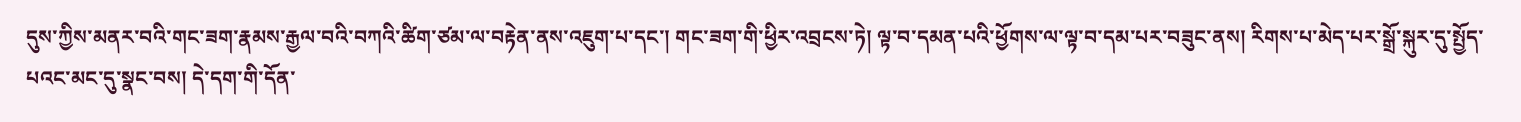དུས་ཀྱིས་མནར་བའི་གང་ཟག་རྣམས་རྒྱལ་བའི་བཀའི་ཚིག་ཙམ་ལ་བརྟེན་ནས་འཇུག་པ་དང་། གང་ཟག་གི་ཕྱིར་འབྲངས་ཏེ། ལྟ་བ་དམན་པའི་ཕྱོགས་ལ་ལྟ་བ་དམ་པར་བཟུང་ནས། རིགས་པ་མེད་པར་སྒྲོ་སྐུར་དུ་སྤྱོད་པའང་མང་དུ་སྣང་བས། དེ་དག་གི་དོན་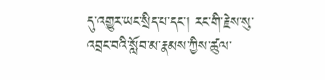དུ་འགྱུར་ཡང་སྲིད་པ་དང་། རང་གི་རྗེས་སུ་འབྲང་བའི་སློབ་མ་རྣམས་ཀྱིས་ཚུལ་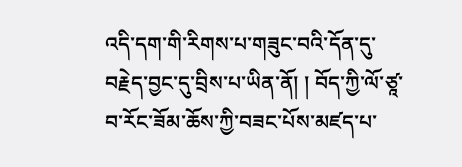འདི་དག་གི་རིགས་པ་གཟུང་བའི་དོན་དུ་བརྗེད་བྱང་དུ་བྲིས་པ་ཡིན་ནོ། ། བོད་ཀྱི་ལོ་ཙཱ་བ་རོང་ཟོམ་ཆོས་ཀྱི་བཟང་པོས་མཛད་པ་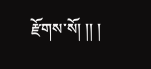རྫོགས་སོ། །། །